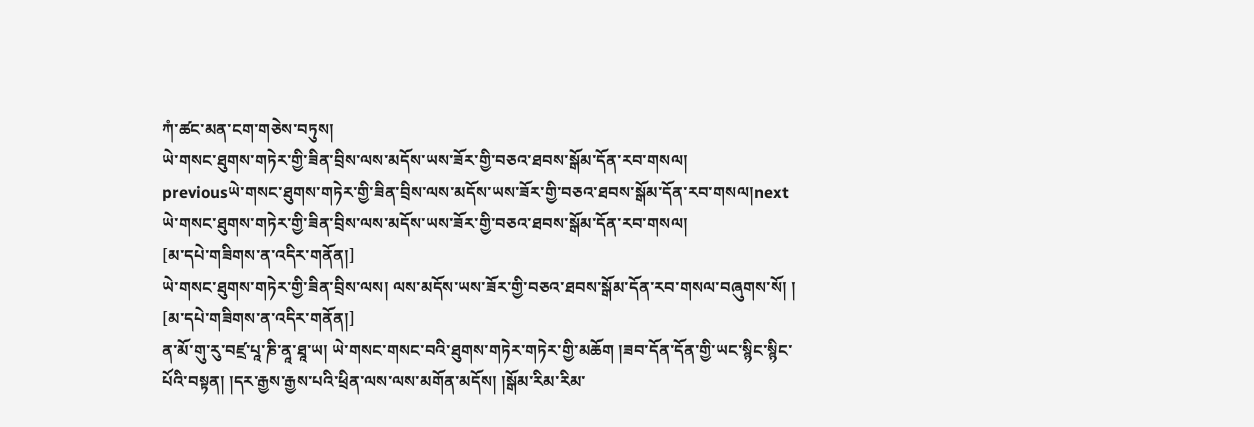ཀཾ་ཚང་མན་ངག་གཅེས་བཏུས།
ཡེ་གསང་ཐུགས་གཏེར་གྱི་ཟིན་བྲིས་ལས་མདོས་ཡས་ཟོར་གྱི་བཅའ་ཐབས་སྒོམ་དོན་རབ་གསལ།
previousཡེ་གསང་ཐུགས་གཏེར་གྱི་ཟིན་བྲིས་ལས་མདོས་ཡས་ཟོར་གྱི་བཅའ་ཐབས་སྒོམ་དོན་རབ་གསལ།next
ཡེ་གསང་ཐུགས་གཏེར་གྱི་ཟིན་བྲིས་ལས་མདོས་ཡས་ཟོར་གྱི་བཅའ་ཐབས་སྒོམ་དོན་རབ་གསལ།
[མ་དཔེ་གཟིགས་ན་འདིར་གནོན།]
ཡེ་གསང་ཐུགས་གཏེར་གྱི་ཟིན་བྲིས་ལས། ལས་མདོས་ཡས་ཟོར་གྱི་བཅའ་ཐབས་སྒོམ་དོན་རབ་གསལ་བཞུགས་སོ། །
[མ་དཔེ་གཟིགས་ན་འདིར་གནོན།]
ན་མོ་གུ་རུ་བཛྲ་པཱ་ཎི་ནཱ་ཐཱ་ཡ། ཡེ་གསང་གསང་བའི་ཐུགས་གཏེར་གཏེར་གྱི་མཆོག །ཟབ་དོན་དོན་གྱི་ཡང་སྙིང་སྙིང་པོའི་བསྟན། །དར་རྒྱས་རྒྱས་པའི་ཕྲིན་ལས་ལས་མགོན་མདོས། །སྒོམ་རིམ་རིམ་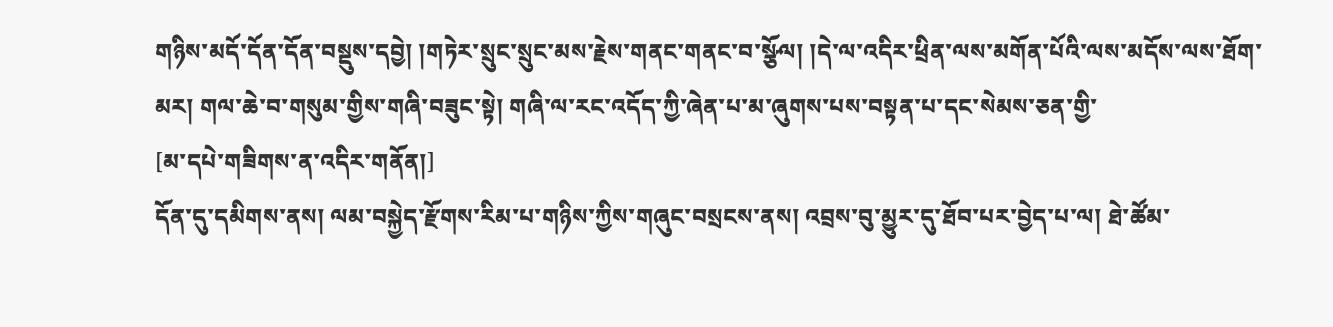གཉིས་མདོ་དོན་དོན་བསྡུས་དབྱེ། །གཏེར་སྲུང་སྲུང་མས་རྗེས་གནང་གནང་བ་སྩོལ། །དེ་ལ་འདིར་ཕྲིན་ལས་མགོན་པོའི་ལས་མདོས་ལས་ཐོག་མར། གལ་ཆེ་བ་གསུམ་གྱིས་གཞི་བཟུང་སྟེ། གཞི་ལ་རང་འདོད་ཀྱི་ཞེན་པ་མ་ཞུགས་པས་བསྟན་པ་དང་སེམས་ཅན་གྱི་
[མ་དཔེ་གཟིགས་ན་འདིར་གནོན།]
དོན་དུ་དམིགས་ནས། ལམ་བསྐྱེད་རྫོགས་རིམ་པ་གཉིས་ཀྱིས་གཞུང་བསྲངས་ནས། འབྲས་བུ་མྱུར་དུ་ཐོབ་པར་བྱེད་པ་ལ། ཐེ་ཚོམ་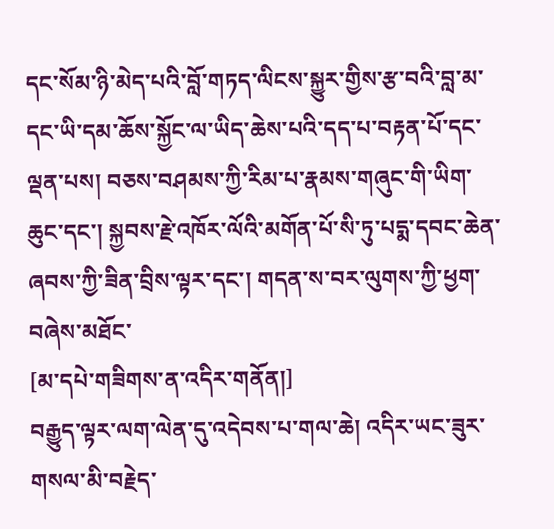དང་སོམ་ཉི་མེད་པའི་བློ་གཏད་ལིངས་སྐྱུར་གྱིས་རྩ་བའི་བླ་མ་དང་ཡི་དམ་ཆོས་སྐྱོང་ལ་ཡིད་ཆེས་པའི་དད་པ་བརྟན་པོ་དང་ལྡན་པས། བཅས་བཤམས་ཀྱི་རིམ་པ་རྣམས་གཞུང་གི་ཡིག་ཆུང་དང་། སྐྱབས་རྗེ་འཁོར་ལོའི་མགོན་པོ་སི་ཏུ་པདྨ་དབང་ཆེན་ཞབས་ཀྱི་ཟིན་བྲིས་ལྟར་དང་། གདན་ས་བར་ལུགས་ཀྱི་ཕྱག་བཞེས་མཐོང་
[མ་དཔེ་གཟིགས་ན་འདིར་གནོན།]
བརྒྱུད་ལྟར་ལག་ལེན་དུ་འདེབས་པ་གལ་ཆེ། འདིར་ཡང་ཟུར་གསལ་མི་བརྗེད་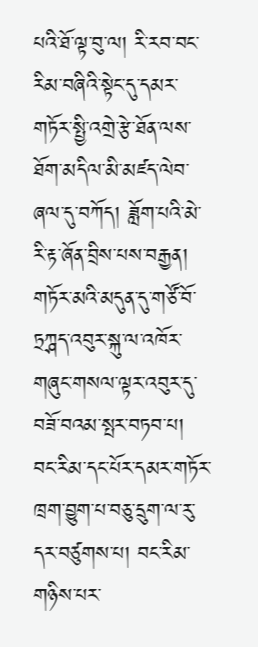པའི་ཐོ་ལྟ་བུ་ལ། རི་རབ་བང་རིམ་བཞིའི་སྟེང་དུ་དམར་གཏོར་སྤྱི་འགྲེ་རྩེ་ཐོན་ལས་ཐོག་མདིལ་མི་མཛད་ལེབ་ཞལ་དུ་བཀོད། ཟློག་པའི་མེ་རི་རྟ་ཞོན་བྲིས་པས་བརྒྱན། གཏོར་མའི་མདུན་དུ་གཙོ་བོ་ཏྲཀྴད་འབུར་སྐུ་ལ་འཁོར་གཞུང་གསལ་ལྟར་འབུར་དུ་བཟོ་བའམ་སྤར་བཏབ་པ། བང་རིམ་དང་པོར་དམར་གཏོར་ཁྲག་བྱུག་པ་བཅུ་དྲུག་ལ་རུ་དར་བཙུགས་པ། བང་རིམ་གཉིས་པར་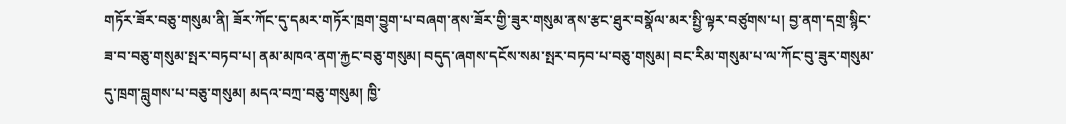གཏོར་ཟོར་བཅུ་གསུམ་ནི། ཟོར་ཀོང་དུ་དམར་གཏོར་ཁྲག་བྱུག་པ་བཞག་ནས་ཟོར་གྱི་ཟུར་གསུམ་ནས་རྩང་ཐུར་བསྣོལ་མར་སྤྱི་ལྟར་བཙུགས་པ། བྱ་ནག་དགྲ་སྙིང་ཟ་བ་བཅུ་གསུམ་སྤར་བཏབ་པ། ནམ་མཁའ་ནག་རྐྱང་བཅུ་གསུམ། བདུད་ཞགས་དངོས་སམ་སྤར་བཏབ་པ་བཅུ་གསུམ། བང་རིམ་གསུམ་པ་ལ་ཀོང་བུ་ཟུར་གསུམ་དུ་ཁྲག་བླུགས་པ་བཅུ་གསུམ། མདའ་བཀྲ་བཅུ་གསུམ། ཁྱི་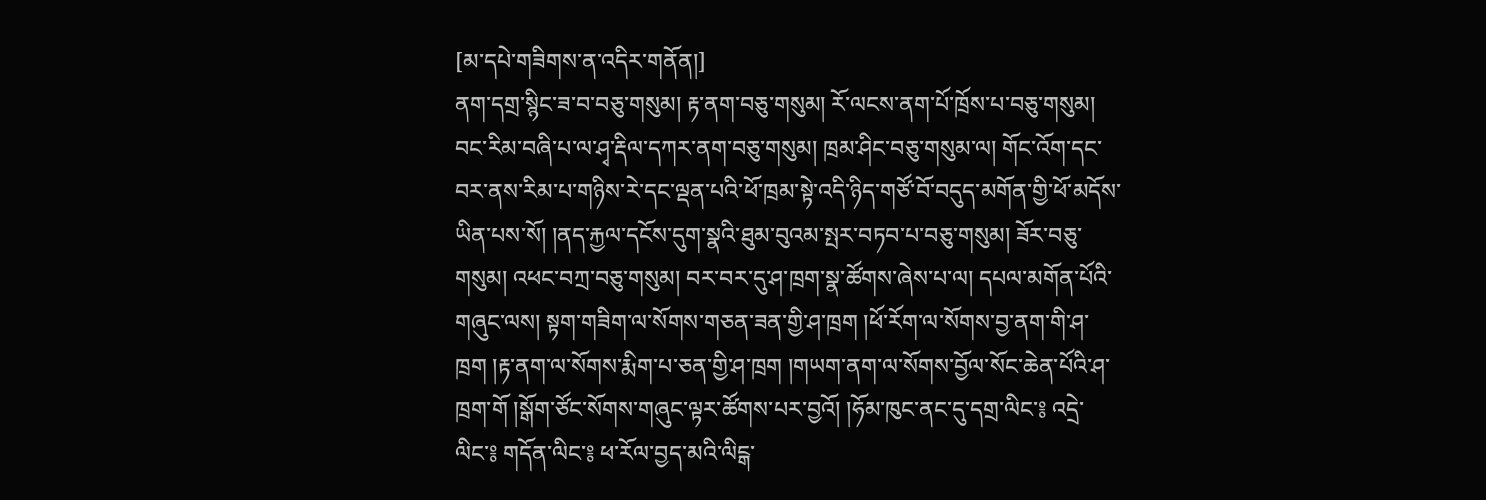[མ་དཔེ་གཟིགས་ན་འདིར་གནོན།]
ནག་དགྲ་སྙིང་ཟ་བ་བཅུ་གསུམ། རྟ་ནག་བཅུ་གསུམ། རོ་ལངས་ནག་པོ་ཁྲོས་པ་བཅུ་གསུམ། བང་རིམ་བཞི་པ་ལ་ཤྭ་རྡིལ་དཀར་ནག་བཅུ་གསུམ། ཁྲམ་ཤིང་བཅུ་གསུམ་ལ། གོང་འོག་དང་བར་ནས་རིམ་པ་གཉིས་རེ་དང་ལྡན་པའི་ཕོ་ཁྲམ་སྟེ་འདི་ཉིད་གཙོ་བོ་བདུད་མགོན་གྱི་ཕོ་མདོས་ཡིན་པས་སོ། །ནད་རྐྱལ་དངོས་དུག་སྣའི་ཐུམ་བུའམ་སྤར་བཏབ་པ་བཅུ་གསུམ། ཟོར་བཅུ་གསུམ། འཕང་བཀྲ་བཅུ་གསུམ། བར་བར་དུ་ཤ་ཁྲག་སྣ་ཚོགས་ཞེས་པ་ལ། དཔལ་མགོན་པོའི་གཞུང་ལས། སྟག་གཟིག་ལ་སོགས་གཅན་ཟན་གྱི་ཤ་ཁྲག །ཕོ་རོག་ལ་སོགས་བྱ་ནག་གི་ཤ་ཁྲག །རྟ་ནག་ལ་སོགས་རྨིག་པ་ཅན་གྱི་ཤ་ཁྲག །གཡག་ནག་ལ་སོགས་བྱོལ་སོང་ཆེན་པོའི་ཤ་ཁྲག་གོ །སྒོག་ཙོང་སོགས་གཞུང་ལྟར་ཚོགས་པར་བྱའོ། །ཧོམ་ཁུང་ནང་དུ་དགྲ་ལིང་༔ འདྲེ་ལིང་༔ གདོན་ལིང་༔ ཕ་རོལ་བྱད་མའི་ལིངྒ་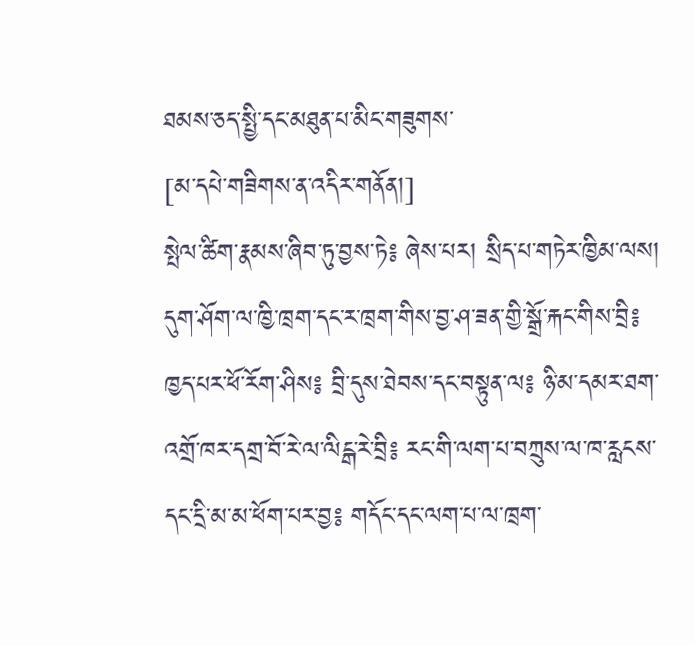ཐམས་ཅད་སྤྱི་དང་མཐུན་པ་མིང་གཟུགས་
[མ་དཔེ་གཟིགས་ན་འདིར་གནོན།]
སྤེལ་ཚིག་རྣམས་ཞིབ་ཏུ་བྱས་ཏེ༔ ཞེས་པར། སྲིད་པ་གཏེར་ཁྱིམ་ལས། དུག་ཤོག་ལ་ཁྱི་ཁྲག་དང་ར་ཁྲག་གིས་བྱ་ཤ་ཟན་གྱི་སྒྲོ་རྐང་གིས་བྲི༔ ཁྱད་པར་ཕོ་རོག་ཤིས༔ བྲི་དུས་ཐེབས་དང་བསྟུན་ལ༔ ཉི་མ་དམར་ཐག་འགྲོ་ཁར་དགྲ་བོ་རེ་ལ་ལིངྒ་རེ་བྲི༔ རང་གི་ལག་པ་བཀྲུས་ལ་ཁ་རླངས་དང་དྲི་མ་མ་ཕོག་པར་བྱ༔ གདོང་དང་ལག་པ་ལ་ཁྲག་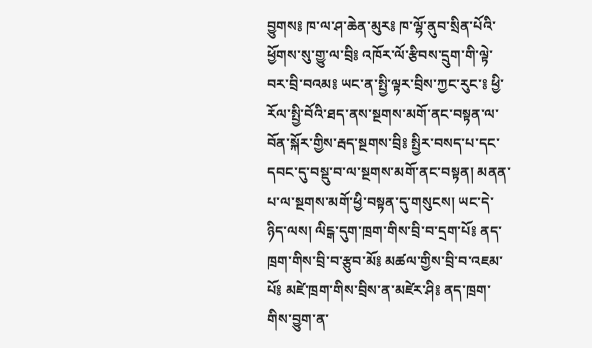བྱུགས༔ ཁ་ལ་ཤ་ཆེན་མུར༔ ཁ་ལྷོ་ནུབ་སྲིན་པོའི་ཕྱོགས་སུ་གྱུ་ལ་བྲི༔ འཁོར་ལོ་རྩིབས་དྲུག་གི་ལྟེ་བར་བྲི་བའམ༔ ཡང་ན་སྤྱི་ལྟར་བྲིས་ཀྱང་རུང་༔ ཕྱི་རོལ་སྤྱི་བོའི་ཐད་ནས་སྔགས་མགོ་ནང་བསྟན་ལ་བོན་སྐོར་གྱིས་རྦད་སྔགས་བྲི༔ སྤྱིར་བསད་པ་དང་དབང་དུ་བསྡུ་བ་ལ་སྔགས་མགོ་ནང་བསྟན། མནན་པ་ལ་སྔགས་མགོ་ཕྱི་བསྟན་དུ་གསུངས། ཡང་དེ་ཉིད་ལས། ལིངྒ་དུག་ཁྲག་གིས་བྲི་བ་དྲག་པོ༔ ནད་ཁྲག་གིས་བྲི་བ་རྩུབ་མོ༔ མཚལ་གྱིས་བྲི་བ་འཇམ་པོ༔ མཛེ་ཁྲག་གིས་བྲིས་ན་མཛེར་ཤི༔ ནད་ཁྲག་གིས་བྱུག་ན་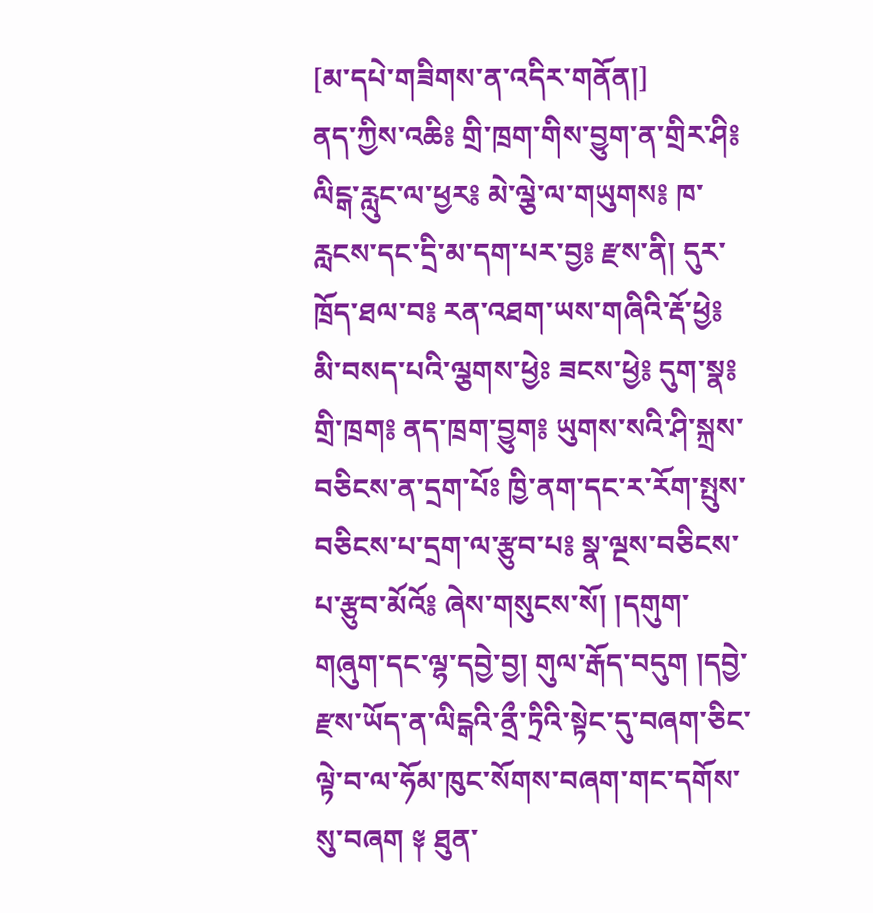[མ་དཔེ་གཟིགས་ན་འདིར་གནོན།]
ནད་ཀྱིས་འཆི༔ གྲི་ཁྲག་གིས་བྱུག་ན་གྲིར་ཤི༔ ལིངྒ་རླུང་ལ་ཕྱར༔ མེ་ལྕེ་ལ་གཡུགས༔ ཁ་རླངས་དང་དྲི་མ་དག་པར་བྱ༔ རྫས་ནི། དུར་ཁྲོད་ཐལ་བ༔ རན་འཐག་ཡས་གཞིའི་རྡོ་ཕྱེ༔ མི་བསད་པའི་ལྕགས་ཕྱེཿ ཟངས་ཕྱེ༔ དུག་སྣ༔ གྲི་ཁྲག༔ ནད་ཁྲག་བྱུག༔ ཡུགས་སའི་ཤི་སྐྲས་བཅིངས་ན་དྲག་པོཿ ཁྱི་ནག་དང་ར་རོག་སྤུས་བཅིངས་པ་དྲག་ལ་རྩུབ་པ༔ སྣ་ལྔས་བཅིངས་པ་རྩུབ་མོའོ༔ ཞེས་གསུངས་སོ། །དགུག་གཞུག་དང་ལྷ་དབྱེ་བྱ། གུལ་རྒོད་བདུག །དབྱེ་རྫས་ཡོད་ན་ལིངྒའི་ནྲྀ་ཏྲིའི་སྟེང་དུ་བཞག་ཅིང་ལྟེ་བ་ལ་ཧོམ་ཁུང་སོགས་བཞག་གང་དགོས་སུ་བཞག ༈ ཐུན་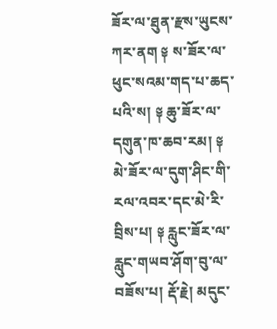ཟོར་ལ་ཐུན་རྫས་ཡུངས་ཀར་ནག ༈ ས་ཟོར་ལ་ཕུང་སའམ་གད་པ་ཆད་པའི་ས། ༈ ཆུ་ཟོར་ལ་དགུན་ཁ་ཆབ་རམ། ༈ མེ་ཟོར་ལ་དུག་ཤིང་གི་རལ་འབར་དང་མེ་རི་བྲིས་པ། ༈ རླུང་ཟོར་ལ་རླུང་གཡབ་ཤོག་བུ་ལ་བཟོས་པ། རྡོ་རྗེ། མདུང་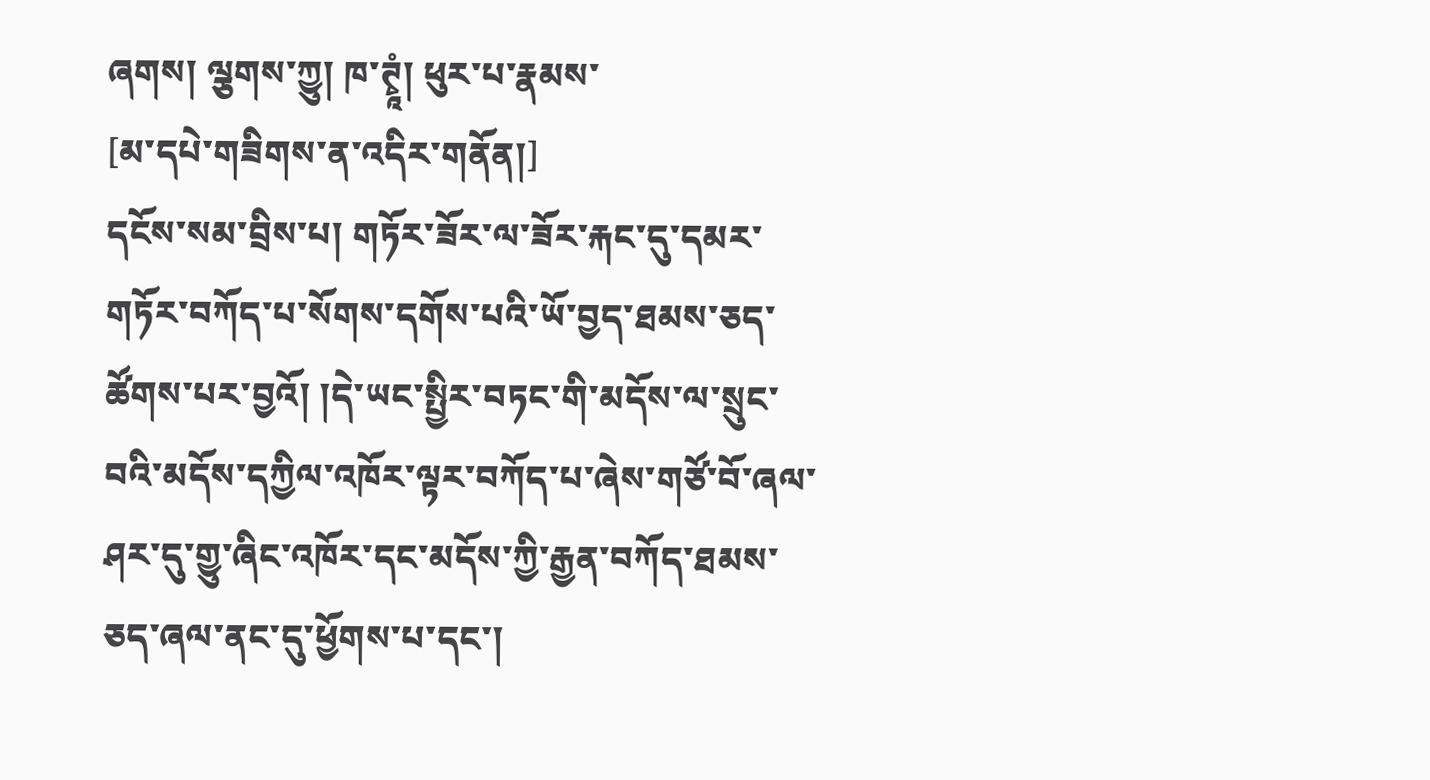ཞགས། ལྕགས་ཀྱུ། ཁ་ཊྭཱཾ། ཕུར་པ་རྣམས་
[མ་དཔེ་གཟིགས་ན་འདིར་གནོན།]
དངོས་སམ་བྲིས་པ། གཏོར་ཟོར་ལ་ཟོར་རྐང་དུ་དམར་གཏོར་བཀོད་པ་སོགས་དགོས་པའི་ཡོ་བྱད་ཐམས་ཅད་ཚོགས་པར་བྱའོ། །དེ་ཡང་སྤྱིར་བཏང་གི་མདོས་ལ་སྲུང་བའི་མདོས་དཀྱིལ་འཁོར་ལྟར་བཀོད་པ་ཞེས་གཙོ་བོ་ཞལ་ཤར་དུ་གྱུ་ཞིང་འཁོར་དང་མདོས་ཀྱི་རྒྱན་བཀོད་ཐམས་ཅད་ཞལ་ནང་དུ་ཕྱོགས་པ་དང་།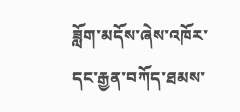ཟློག་མདོས་ཞེས་འཁོར་དང་རྒྱན་བཀོད་ཐམས་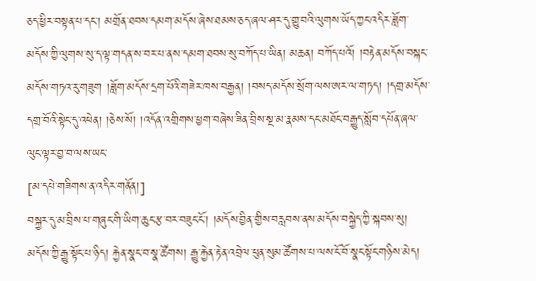ཅད་ཕྱིར་བསྟན་པ་དང་། མགྲོན་ཐབས་དམག་མདོས་ཞེས་ཐམས་ཅད་ཞལ་ཤར་དུ་གྱུ་བའི་ལུགས་ཡོད་ཀྱང་འདིར་ཟློག་མདོས་ཀྱི་ལུགས་སུ་ད་ལྟ་གདན་ས་བར་པ་ནས་དམག་ཐབས་སུ་བཀོད་པ་ཡིན། མཆན། བཀོད་པའོ། །བརྟེན་མདོས་བསྐང་མདོས་གཏའ་རུ་གཟུག །ཟློག་མདོས་དྲག་པོའི་གཟེར་ཁས་བརྒྱན། །བསད་མདོས་སྲོག་ལས་ཨར་ལ་གཏད། །དགྲ་མདོས་དགྲ་བོའི་སྟེང་དུ་འཕེན། །ཅེས་སོ། །འདོན་འགྲིགས་ཕྱག་བཞེས་ཟིན་བྲིས་སྔ་མ་རྣམས་དང་མཐོང་བརྒྱུད་སློབ་དཔོན་ཞལ་ལུང་ལྟར་བྱ་བ་ལས་ཡང་
[མ་དཔེ་གཟིགས་ན་འདིར་གནོན།]
བསྐྱར་དུ་མ་བྲིས་པ་གཞུང་གི་ཡིག་ཆུང་རྩ་བར་བཟུང་ངོ་། །མདོས་བྱིན་གྱིས་བརླབས་ནས་མདོས་བསྐྱེད་ཀྱི་སྐབས་སུ། མདོས་ཀྱི་རྒྱུ་སྟོང་པ་ཉིད། རྐྱེན་སྣང་བ་སྣ་ཚོགས། རྒྱུ་རྐྱེན་རྟེན་འབྲེལ་ཕུན་སུམ་ཚོགས་པ་ལས་ངོ་བོ་སྣང་སྟོང་གཉིས་མེད།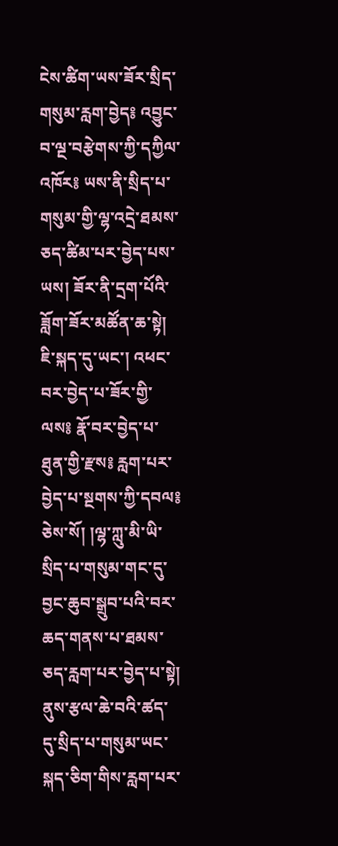ངེས་ཚིག་ཡས་ཟོར་སྲིད་གསུམ་རླག་བྱེད༔ འབྱུང་བ་ལྔ་བརྩེགས་ཀྱི་དཀྱིལ་འཁོར༔ ཡས་ནི་སྲིད་པ་གསུམ་གྱི་ལྷ་འདྲེ་ཐམས་ཅད་ཚིམ་པར་བྱེད་པས་ཡས། ཟོར་ནི་དྲག་པོའི་ཟློག་ཟོར་མཚོན་ཆ་སྟེ། ཇི་སྐད་དུ་ཡང་། འཕང་བར་བྱེད་པ་ཟོར་གྱི་ལས༔ རྣོ་བར་བྱེད་པ་ཐུན་གྱི་རྫས༔ རླག་པར་བྱེད་པ་སྔགས་ཀྱི་དབལ༔ ཅེས་སོ། །ལྷ་ཀླུ་མི་ཡི་སྲིད་པ་གསུམ་གང་དུ་བྱང་ཆུབ་སྒྲུབ་པའི་བར་ཆད་གནས་པ་ཐམས་ཅད་རླག་པར་བྱེད་པ་སྟེ། ནུས་རྩལ་ཆེ་བའི་ཚད་དུ་སྲིད་པ་གསུམ་ཡང་སྐད་ཅིག་གིས་རླག་པར་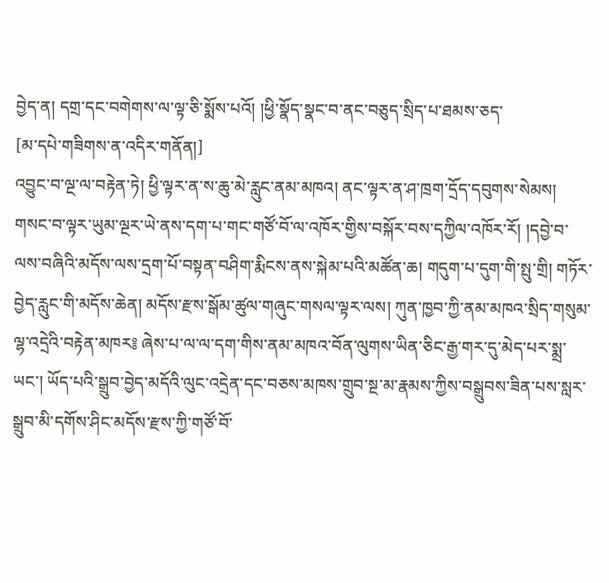བྱེད་ན། དགྲ་དང་བགེགས་ལ་ལྟ་ཅི་སྨོས་པའོ། །ཕྱི་སྣོད་སྣང་བ་ནང་བཅུད་སྲིད་པ་ཐམས་ཅད་
[མ་དཔེ་གཟིགས་ན་འདིར་གནོན།]
འབྱུང་བ་ལྔ་ལ་བརྟེན་ཏེ། ཕྱི་ལྟར་ན་ས་ཆུ་མེ་རླུང་ནམ་མཁའ། ནང་ལྟར་ན་ཤ་ཁྲག་དྲོད་དབུགས་སེམས། གསང་བ་ལྟར་ཡུམ་ལྔར་ཡེ་ནས་དག་པ་གང་གཙོ་བོ་ལ་འཁོར་གྱིས་བསྐོར་བས་དཀྱིལ་འཁོར་རོ། །དབྱེ་བ་ལས་བཞིའི་མདོས་ལས་དྲག་པོ་བསྟན་བཤིག་རྨིངས་ནས་སྐེམ་པའི་མཚོན་ཆ། གདུག་པ་དུག་གི་སྤུ་གྲི། གཏོར་བྱེད་རླུང་གི་མདོས་ཆེན། མདོས་རྫས་སྒོམ་ཚུལ་གཞུང་གསལ་ལྟར་ལས། ཀུན་ཁྱབ་ཀྱི་ནམ་མཁའ་སྲིད་གསུམ་ལྷ་འདྲེའི་བརྟེན་མཁར༔ ཞེས་པ་ལ་ལ་དག་གིས་ནམ་མཁའ་བོན་ལུགས་ཡིན་ཅིང་རྒྱ་གར་དུ་མེད་པར་སྨྲ་ཡང་། ཡོད་པའི་སྒྲུབ་བྱེད་མདོའི་ལུང་འདྲེན་དང་བཅས་མཁས་གྲུབ་སྔ་མ་རྣམས་ཀྱིས་བསྒྲུབས་ཟིན་པས་སླར་སྒྲུབ་མི་དགོས་ཤིང་མདོས་རྫས་ཀྱི་གཙོ་བོ་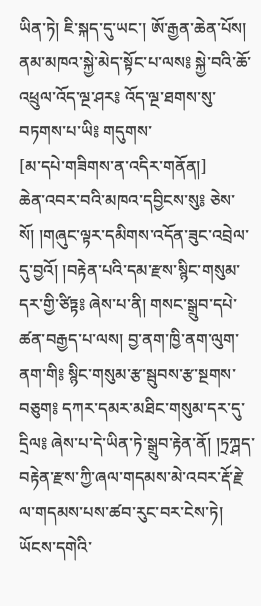ཡིན་ཏེ། ཇི་སྐད་དུ་ཡང་། ཨོ་རྒྱན་ཆེན་པོས། ནམ་མཁའ་སྐྱེ་མེད་སྟོང་པ་ལས༔ སྐྱེ་བའི་ཆོ་འཕྲུལ་འོད་ལྔ་ཤར༔ འོད་ལྔ་ཐགས་སུ་བཏགས་པ་ཡི༔ གདུགས་
[མ་དཔེ་གཟིགས་ན་འདིར་གནོན།]
ཆེན་འབར་བའི་མཁའ་དབྱིངས་སུ༔ ཅེས་སོ། །གཞུང་ལྟར་དམིགས་འདོན་ཟུང་འབྲེལ་དུ་བྱའོ། །བརྟེན་པའི་དམ་རྫས་སྙིང་གསུམ་དར་གྱི་ཙིཏྟ༔ ཞེས་པ་ནི། གསང་སྒྲུབ་དཔེ་ཚན་བརྒྱད་པ་ལས། བྱ་ནག་ཁྱི་ནག་ལུག་ནག་གི༔ སྙིང་གསུམ་རྩ་སྦུབས་རྩ་སྔགས་བཅུག༔ དཀར་དམར་མཐིང་གསུམ་དར་དུ་དྲིལ༔ ཞེས་པ་དེ་ཡིན་ཏེ་སྒྲུབ་རྟེན་ནོ། །ཏྲཀྴད་བརྟེན་རྫས་ཀྱི་ཞལ་གདམས་མེ་འབར་རྡོ་རྗེ་ལ་གདམས་པས་ཚབ་རུང་བར་ངེས་ཏེ། ཡོངས་དགེའི་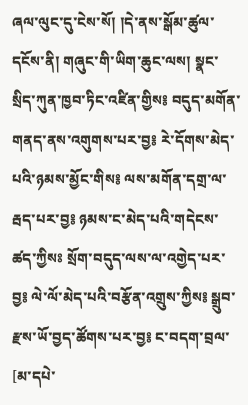ཞལ་ལུང་དུ་ངེས་སོ། །དེ་ནས་སྒོམ་ཚུལ་དངོས་ནི། གཞུང་གི་ཡིག་ཆུང་ལས། སྣང་སྲིད་ཀུན་ཁྱབ་ཏིང་འཛིན་གྱིས༔ བདུད་མགོན་གནད་ནས་འགུགས་པར་བྱ༔ རེ་དོགས་མེད་པའི་ཉམས་མྱོང་གིས༔ ལས་མགོན་དགྲ་ལ་རྦད་པར་བྱ༔ ཉམས་ང་མེད་པའི་གདེངས་ཚད་ཀྱིསཿ སྲོག་བདུད་ལས་ལ་འགྱེད་པར་བྱ༔ ལེ་ལོ་མེད་པའི་བརྩོན་འགྲུས་ཀྱིས༔ སྒྲུབ་རྫས་ཡོ་བྱད་ཚོགས་པར་བྱ༔ ང་བདག་བྲལ་
[མ་དཔེ་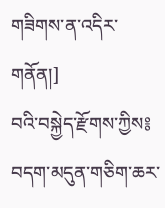གཟིགས་ན་འདིར་གནོན།]
བའི་བསྐྱེད་རྫོགས་ཀྱིས༔ བདག་མདུན་གཅིག་ཆར་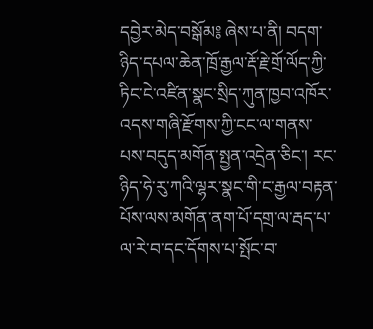དབྱེར་མེད་བསྒོམ༔ ཞེས་པ་ནི། བདག་ཉིད་དཔལ་ཆེན་ཁྲོ་རྒྱལ་རྡོ་རྗེ་གྲོ་ལོད་ཀྱི་ཏིང་ངེ་འཛིན་སྣང་སྲིད་ཀུན་ཁྱབ་འཁོར་འདས་གཞི་རྫོགས་ཀྱི་ངང་ལ་གནས་པས་བདུད་མགོན་སྤྱན་འདྲེན་ཅིང་། རང་ཉིད་ཧེ་རུ་ཀའི་ལྷར་སྣང་གི་ང་རྒྱལ་བརྟན་པོས་ལས་མགོན་ནག་པོ་དགྲ་ལ་རྦད་པ་ལ་རེ་བ་དང་དོགས་པ་སྤོང་བ་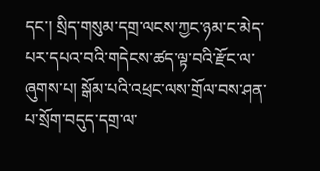དང་། སྲིད་གསུམ་དགྲ་ལངས་ཀྱང་ཉམ་ང་མེད་པར་དཔའ་བའི་གདེངས་ཚད་ལྟ་བའི་རྫོང་ལ་ཞུགས་པ། སྒོམ་པའི་འཕྲང་ལས་གྲོལ་བས་ཤན་པ་སྲོག་བདུད་དགྲ་ལ་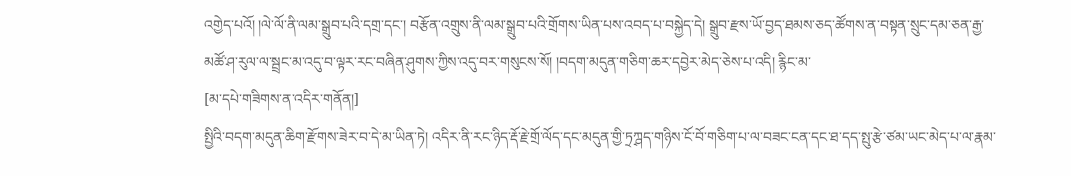འགྱེད་པའོ། །ལེ་ལོ་ནི་ལམ་སྒྲུབ་པའི་དགྲ་དང་། བརྩོན་འགྲུས་ནི་ལམ་སྒྲུབ་པའི་གྲོགས་ཡིན་པས་འབད་པ་བསྐྱེད་དེ། སྒྲུབ་རྫས་ཡོ་བྱད་ཐམས་ཅད་ཚོགས་ན་བསྟན་སྲུང་དམ་ཅན་རྒྱ་མཚོ་ཤ་རུལ་ལ་སྦྲང་མ་འདུ་བ་ལྟར་རང་བཞིན་ཤུགས་ཀྱིས་འདུ་བར་གསུངས་སོ། །བདག་མདུན་གཅིག་ཆར་དབྱེར་མེད་ཅེས་པ་འདི། རྙིང་མ་
[མ་དཔེ་གཟིགས་ན་འདིར་གནོན།]
སྤྱིའི་བདག་མདུན་ཆིག་རྫོགས་ཟེར་བ་དེ་མ་ཡིན་ཏེ། འདིར་ནི་རང་ཉིད་རྡོ་རྗེ་གྲོ་ལོད་དང་མདུན་གྱི་ཏྲཀྴད་གཉིས་ངོ་བོ་གཅིག་པ་ལ་བཟང་ངན་དང་ཐ་དད་སྤུ་རྩེ་ཙམ་ཡང་མེད་པ་ལ་རྣམ་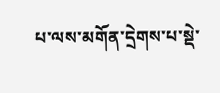པ་ལས་མགོན་དྲེགས་པ་སྡེ་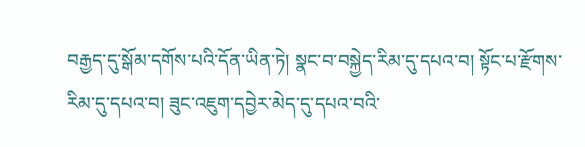བརྒྱད་དུ་སྒོམ་དགོས་པའི་དོན་ཡིན་ཏེ། སྣང་བ་བསྐྱེད་རིམ་དུ་དཔའ་བ། སྟོང་པ་རྫོགས་རིམ་དུ་དཔའ་བ། ཟུང་འཇུག་དབྱེར་མེད་དུ་དཔའ་བའི་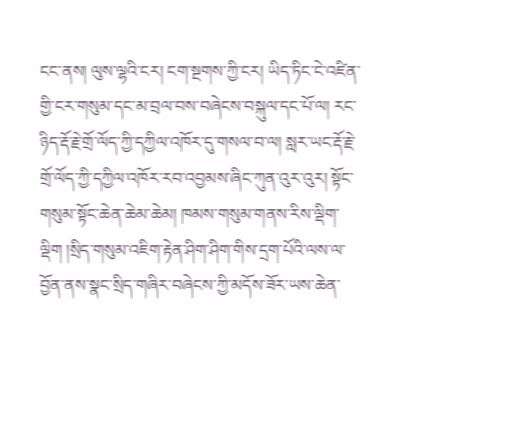ངང་ནས། ལུས་ལྷའི་ངར། ངག་སྔགས་ཀྱི་ངར། ཡིད་ཏིང་ངེ་འཛིན་གྱི་ངར་གསུམ་དང་མ་བྲལ་བས་བཞེངས་བསྐུལ་དང་པོ་ལ། རང་ཉིད་རྡོ་རྗེ་གྲོ་ལོད་ཀྱི་དཀྱིལ་འཁོར་དུ་གསལ་བ་ལ། སླར་ཡང་རྡོ་རྗེ་གྲོ་ལོད་ཀྱི་དཀྱིལ་འཁོར་རབ་འབྱམས་ཞིང་ཀུན་འུར་འུར། སྟོང་གསུམ་སྟོང་ཆེན་ཆེམ་ཆེམ། ཁམས་གསུམ་གནས་རིས་ལྡིག་ལྡིག །སྲིད་གསུམ་འཇིག་རྟེན་ཤིག་ཤིག་གིས་དྲག་པོའི་ལས་ལ་བྱོན་ནས་སྣང་སྲིད་གཞིར་བཞེངས་ཀྱི་མདོས་ཟོར་ཡས་ཆེན་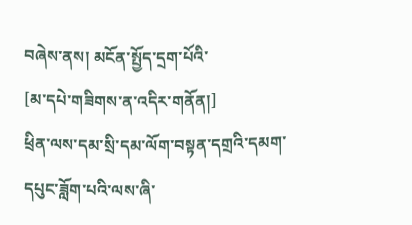བཞེས་ནས། མངོན་སྤྱོད་དྲག་པོའི་
[མ་དཔེ་གཟིགས་ན་འདིར་གནོན།]
ཕྲིན་ལས་དམ་སྲི་དམ་ལོག་བསྟན་དགྲའི་དམག་དཔུང་ཟློག་པའི་ལས་ཞི་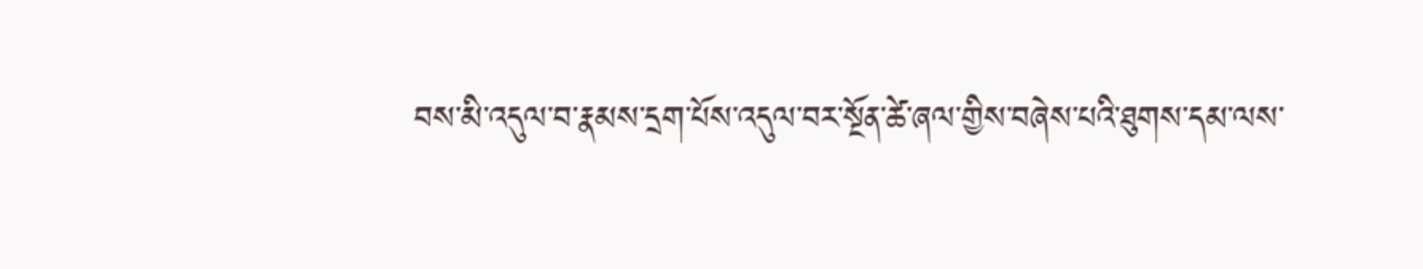བས་མི་འདུལ་བ་རྣམས་དྲག་པོས་འདུལ་བར་སྔོན་ཚེ་ཞལ་གྱིས་བཞེས་པའི་ཐུགས་དམ་ལས་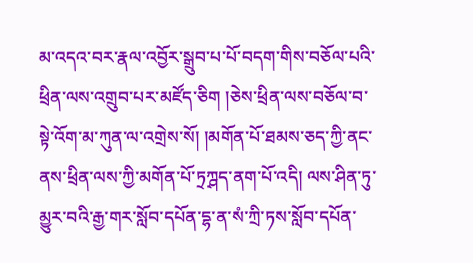མ་འདའ་བར་རྣལ་འབྱོར་སྒྲུབ་པ་པོ་བདག་གིས་བཅོལ་པའི་ཕྲིན་ལས་འགྲུབ་པར་མཛོད་ཅིག །ཅེས་ཕྲིན་ལས་བཅོལ་བ་སྟེ་འོག་མ་ཀུན་ལ་འགྲེས་སོ། །མགོན་པོ་ཐམས་ཅད་ཀྱི་ནང་ནས་ཕྲིན་ལས་ཀྱི་མགོན་པོ་ཏྲཀྴད་ནག་པོ་འདི། ལས་ཤིན་ཏུ་མྱུར་བའི་རྒྱ་གར་སློབ་དཔོན་དྷ་ན་སཾ་ཀྲི་ཏས་སློབ་དཔོན་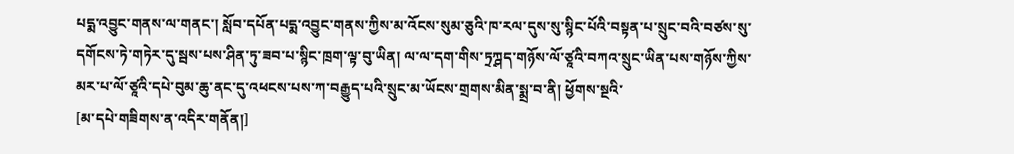པདྨ་འབྱུང་གནས་ལ་གནང་། སློབ་དཔོན་པདྨ་འབྱུང་གནས་ཀྱིས་མ་འོངས་སུམ་ཅུའི་ཁ་རལ་དུས་སུ་སྙིང་པོའི་བསྟན་པ་སྲུང་བའི་བཙས་སུ་དགོངས་ཏེ་གཏེར་དུ་སྦས་པས་ཤིན་ཏུ་ཟབ་པ་སྙིང་ཁྲག་ལྟ་བུ་ཡིན། ལ་ལ་དག་གིས་ཏྲཀྴད་གཉོས་ལོ་ཙཱའི་བཀའ་སྲུང་ཡིན་པས་གཉོས་ཀྱིས་མར་པ་ལོ་ཙཱའི་དཔེ་བུམ་ཆུ་ནང་དུ་འཕངས་པས་ཀ་བརྒྱུད་པའི་སྲུང་མ་ཡོངས་གྲགས་མིན་སྨྲ་བ་ནི། ཕྱོགས་སྔའི་
[མ་དཔེ་གཟིགས་ན་འདིར་གནོན།]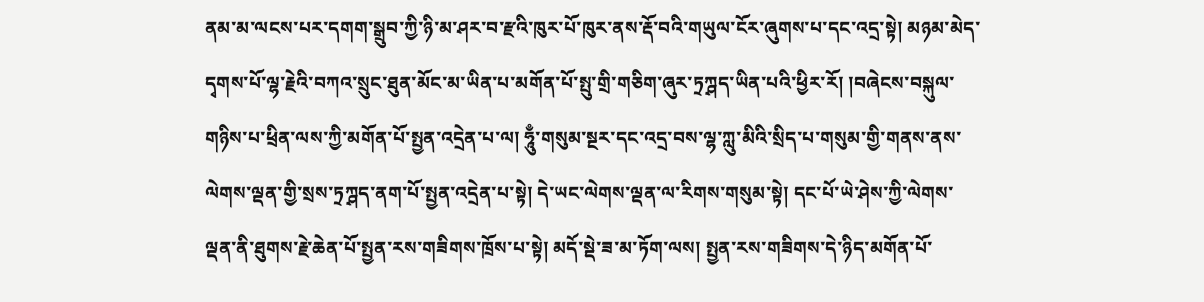ནམ་མ་ལངས་པར་དགག་སྒྲུབ་ཀྱི་ཉི་མ་ཤར་བ་རྫའི་ཁུར་པོ་ཁུར་ནས་རྡོ་བའི་གཡུལ་ངོར་ཞུགས་པ་དང་འདྲ་སྟེ། མཉམ་མེད་དྭགས་པོ་ལྷ་རྗེའི་བཀའ་སྲུང་ཐུན་མོང་མ་ཡིན་པ་མགོན་པོ་སྤུ་གྲི་གཅིག་ཞུར་ཏྲཀྴད་ཡིན་པའི་ཕྱིར་རོ། །བཞེངས་བསྐུལ་གཉིས་པ་ཕྲིན་ལས་ཀྱི་མགོན་པོ་སྤྱན་འདྲེན་པ་ལ། ཧཱུྃ་གསུམ་སྔར་དང་འདྲ་བས་ལྷ་ཀླུ་མིའི་སྲིད་པ་གསུམ་གྱི་གནས་ནས་ལེགས་ལྡན་གྱི་སྲས་ཏྲཀྴད་ནག་པོ་སྤྱན་འདྲེན་པ་སྟེ། དེ་ཡང་ལེགས་ལྡན་ལ་རིགས་གསུམ་སྟེ། དང་པོ་ཡེ་ཤེས་ཀྱི་ལེགས་ལྡན་ནི་ཐུགས་རྗེ་ཆེན་པོ་སྤྱན་རས་གཟིགས་ཁྲོས་པ་སྟེ། མདོ་སྡེ་ཟ་མ་ཏོག་ལས། སྤྱན་རས་གཟིགས་དེ་ཉིད་མགོན་པོ་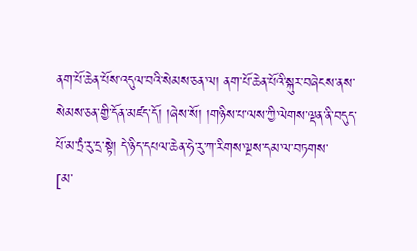ནག་པོ་ཆེན་པོས་འདུལ་བའི་སེམས་ཅན་ལ། ནག་པོ་ཆེན་པོའི་སྐུར་བཞེངས་ནས་སེམས་ཅན་གྱི་དོན་མཛད་དོ། །ཞེས་སོ། །གཉིས་པ་ལས་ཀྱི་ལེགས་ལྡན་ནི་བདུད་པོ་མ་ཏྲཾ་རུ་དྲ་སྟེ། དེ་ཉིད་དཔལ་ཆེན་ཧེ་རུ་ཀ་རིགས་ལྔས་དམ་ལ་བཏགས་
[མ་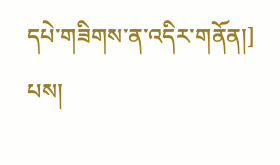དཔེ་གཟིགས་ན་འདིར་གནོན།]
པས།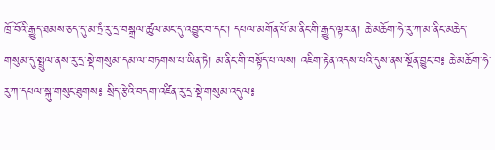ཁྲོ་བོའི་རྒྱུད་ཐམས་ཅད་དུ་མ་ཏྲཾ་རུ་དྲ་བསྒྲལ་ཚུལ་མང་དུ་འབྱུང་བ་དང་། དཔལ་མགོན་པོ་མ་ནིང་གི་རྒྱུད་ལྟར་ན། ཆེ་མཆོག་ཧེ་རུ་ཀ་མ་ནིང་མཆེད་གསུམ་དུ་སྤྲུལ་ནས་རུ་དྲ་སྡེ་གསུམ་དམ་ལ་བཏགས་པ་ཡིན་ཏེ། མ་ནིང་གི་བསྟོད་པ་ལས། འཇིག་རྟེན་འདས་པའི་དུས་ནས་སྔོན་བྱུང་བ༔ ཆེ་མཆོག་ཧེ་རུ་ཀ་དཔལ་སྐུ་གསུང་ཐུགས༔ སྲིད་རྩེའི་བདག་འཛིན་རུ་དྲ་སྡེ་གསུམ་འདུལ༔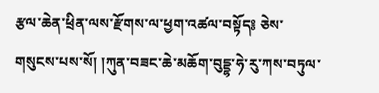རྩལ་ཆེན་ཕྲིན་ལས་རྫོགས་ལ་ཕྱག་འཚལ་བསྟོད༔ ཅེས་གསུངས་པས་སོ། །ཀུན་བཟང་ཆེ་མཆོག་བུདྡྷ་ཧེ་རུ་ཀས་བཏུལ་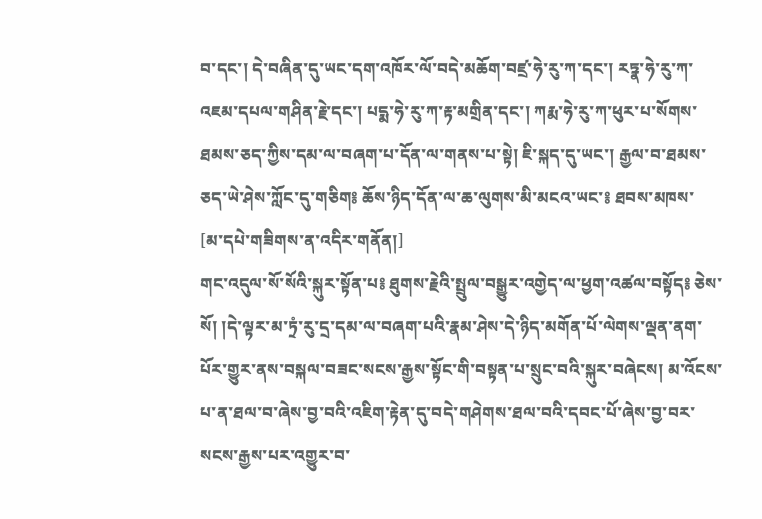བ་དང་། དེ་བཞིན་དུ་ཡང་དག་འཁོར་ལོ་བདེ་མཆོག་བཛྲ་ཧེ་རུ་ཀ་དང་། རཏྣ་ཧེ་རུ་ཀ་འཇམ་དཔལ་གཤིན་རྗེ་དང་། པདྨ་ཧེ་རུ་ཀ་རྟ་མགྲིན་དང་། ཀརྨ་ཧེ་རུ་ཀ་ཕུར་པ་སོགས་ཐམས་ཅད་ཀྱིས་དམ་ལ་བཞག་པ་དོན་ལ་གནས་པ་སྟེ། ཇི་སྐད་དུ་ཡང་། རྒྱལ་བ་ཐམས་ཅད་ཡེ་ཤེས་ཀློང་དུ་གཅིག༔ ཆོས་ཉིད་དོན་ལ་ཆ་ལུགས་མི་མངའ་ཡང་༔ ཐབས་མཁས་
[མ་དཔེ་གཟིགས་ན་འདིར་གནོན།]
གང་འདུལ་སོ་སོའི་སྐུར་སྟོན་པ༔ ཐུགས་རྗེའི་སྤྲུལ་བསྒྱུར་འགྱེད་ལ་ཕྱག་འཚལ་བསྟོད༔ ཅེས་སོ། །དེ་ལྟར་མ་ཏྲཾ་རུ་དྲ་དམ་ལ་བཞག་པའི་རྣམ་ཤེས་དེ་ཉིད་མགོན་པོ་ལེགས་ལྡན་ནག་པོར་གྱུར་ནས་བསྐལ་བཟང་སངས་རྒྱས་སྟོང་གི་བསྟན་པ་སྲུང་བའི་སྐུར་བཞེངས། མ་འོངས་པ་ན་ཐལ་བ་ཞེས་བྱ་བའི་འཇིག་རྟེན་དུ་བདེ་གཤེགས་ཐལ་བའི་དབང་པོ་ཞེས་བྱ་བར་སངས་རྒྱས་པར་འགྱུར་བ་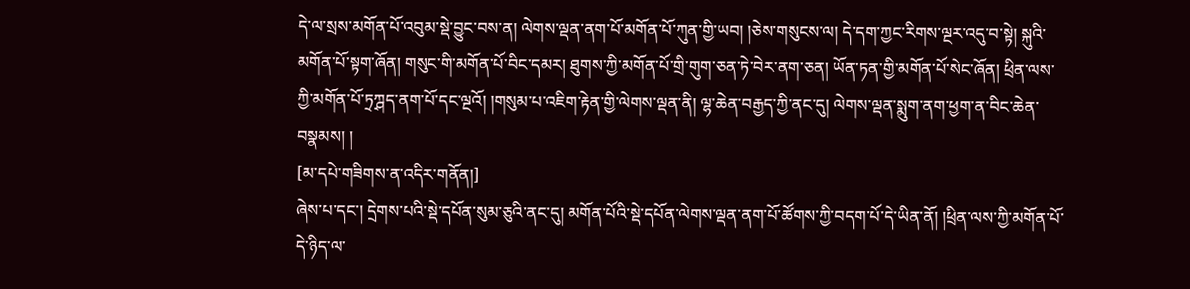དེ་ལ་སྲས་མགོན་པོ་འབུམ་སྡེ་བྱུང་བས་ན། ལེགས་ལྡན་ནག་པོ་མགོན་པོ་ཀུན་གྱི་ཡབ། །ཅེས་གསུངས་ལ། དེ་དག་ཀྱང་རིགས་ལྔར་འདུ་བ་སྟེ། སྐུའི་མགོན་པོ་སྟག་ཞོན། གསུང་གི་མགོན་པོ་བིང་དམར། ཐུགས་ཀྱི་མགོན་པོ་གྲི་གུག་ཅན་ཏེ་བེར་ནག་ཅན། ཡོན་ཏན་གྱི་མགོན་པོ་སེང་ཞོན། ཕྲིན་ལས་ཀྱི་མགོན་པོ་ཏྲཀྴད་ནག་པོ་དང་ལྔའོ། །གསུམ་པ་འཇིག་རྟེན་གྱི་ལེགས་ལྡན་ནི། ལྷ་ཆེན་བརྒྱད་ཀྱི་ནང་དུ། ལེགས་ལྡན་སྨུག་ནག་ཕྱག་ན་བིང་ཆེན་བསྣམས། །
[མ་དཔེ་གཟིགས་ན་འདིར་གནོན།]
ཞེས་པ་དང་། དྲེགས་པའི་སྡེ་དཔོན་སུམ་ཅུའི་ནང་དུ། མགོན་པོའི་སྡེ་དཔོན་ལེགས་ལྡན་ནག་པོ་ཚོགས་ཀྱི་བདག་པོ་དེ་ཡིན་ནོ། །ཕྲིན་ལས་ཀྱི་མགོན་པོ་དེ་ཉིད་ལ་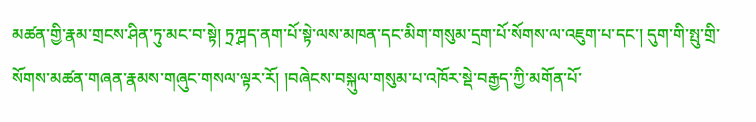མཚན་གྱི་རྣམ་གྲངས་ཤིན་ཏུ་མང་བ་སྟེ། ཏྲཀྴད་ནག་པོ་སྟེ་ལས་མཁན་དང་མིག་གསུམ་དྲག་པོ་སོགས་ལ་འཇུག་པ་དང་། དུག་གི་སྤུ་གྲི་སོགས་མཚན་གཞན་རྣམས་གཞུང་གསལ་ལྟར་རོ། །བཞེངས་བསྐུལ་གསུམ་པ་འཁོར་སྡེ་བརྒྱད་ཀྱི་མགོན་པོ་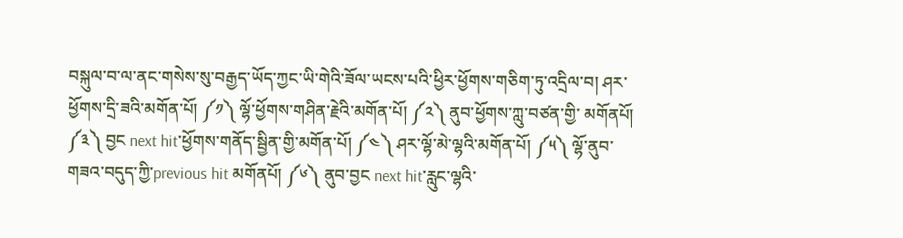བསྐུལ་བ་ལ་ནང་གསེས་སུ་བརྒྱད་ཡོད་ཀྱང་ཡི་གེའི་ཟོལ་ཡངས་པའི་ཕྱིར་ཕྱོགས་གཅིག་ཏུ་འདྲིལ་བ། ཤར་ཕྱོགས་དྲི་ཟའི་མགོན་པོ། ༼༡༽ ལྷོ་ཕྱོགས་གཤིན་རྗེའི་མགོན་པོ། ༼༢༽ ནུབ་ཕྱོགས་ཀླུ་བཙན་གྱི་ མགོནཔོ། ༼༣༽ བྱང next hit་ཕྱོགས་གནོད་སྦྱིན་གྱི་མགོན་པོ། ༼༤༽ ཤར་ལྷོ་མེ་ལྷའི་མགོན་པོ། ༼༥༽ ལྷོ་ནུབ་གཟའ་བདུད་ཀྱི་previous hit མགོནཔོ། ༼༦༽ ནུབ་བྱང next hit་རླུང་ལྷའི་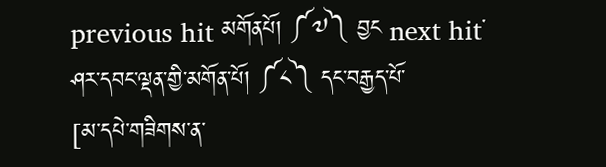previous hit མགོནཔོ། ༼༧༽ བྱང next hit་ཤར་དབང་ལྡན་གྱི་མགོན་པོ། ༼༨༽ དང་བརྒྱད་པོ་
[མ་དཔེ་གཟིགས་ན་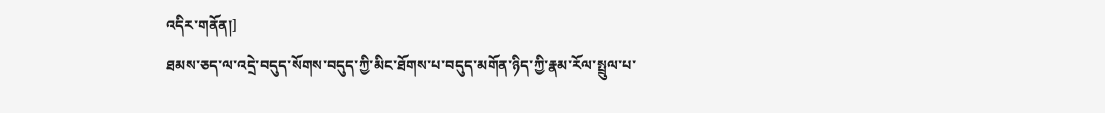འདིར་གནོན།]
ཐམས་ཅད་ལ་འདྲེ་བདུད་སོགས་བདུད་ཀྱི་མིང་ཐོགས་པ་བདུད་མགོན་ཉིད་ཀྱི་རྣམ་རོལ་སྤྲུལ་པ་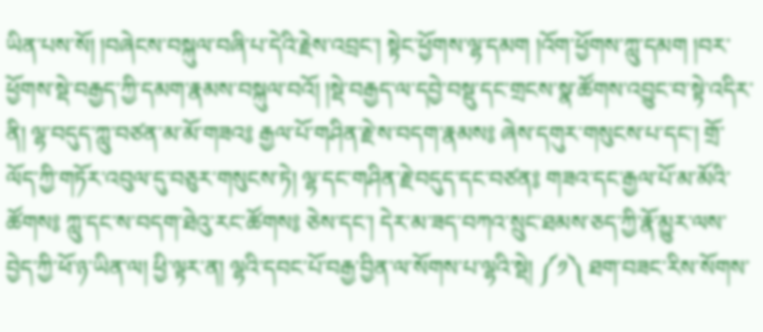ཡིན་པས་སོ། །བཞེངས་བསྐུལ་བཞི་པ་དེའི་རྗེས་འབྲང་། སྟེང་ཕྱོགས་ལྷ་དམག །འོག་ཕྱོགས་ཀླུ་དམག །བར་ཕྱོགས་སྡེ་བརྒྱད་ཀྱི་དམག་རྣམས་བསྐུལ་བའོ། །སྡེ་བརྒྱད་ལ་དབྱེ་བསྡུ་དང་གྲངས་སྣ་ཚོགས་འབྱུང་བ་སྟེ་འདིར་ནི། ལྷ་བདུད་ཀླུ་བཙན་མ་མོ་གཟའ༔ རྒྱལ་པོ་གཤིན་རྗེ་ས་བདག་རྣམས༔ ཞེས་དགུར་གསུངས་པ་དང་། གྲོ་ལོད་ཀྱི་གཏོར་འབུལ་དུ་བཅུར་གསུངས་ཏེ། ལྷ་དང་གཤིན་རྗེ་བདུད་དང་བཙན༔ གཟའ་དང་རྒྱལ་པོ་མ་མོའི་ཚོགས༔ ཀླུ་དང་ས་བདག་ཐེའུ་རང་ཚོགས༔ ཅེས་དང་། དེར་མ་ཟད་བཀའ་སྲུང་ཐམས་ཅད་ཀྱི་རྣོ་མྱུར་ལས་བྱེད་ཀྱི་ཕོ་ཉ་ཡིན་ལ། ཕྱི་ལྟར་ན། ལྷའི་དབང་པོ་བརྒྱ་བྱིན་ལ་སོགས་པ་ལྷའི་སྡེ། ༼༡༽ ཐག་བཟང་རིས་སོགས་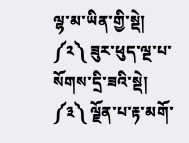ལྷ་མ་ཡིན་གྱི་སྡེ། ༼༢༽ ཟུར་ཕུད་ལྔ་པ་སོགས་དྲི་ཟའི་སྡེ། ༼༣༽ ལྗོན་པ་རྟ་མགོ་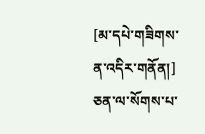[མ་དཔེ་གཟིགས་ན་འདིར་གནོན།]
ཅན་ལ་སོགས་པ་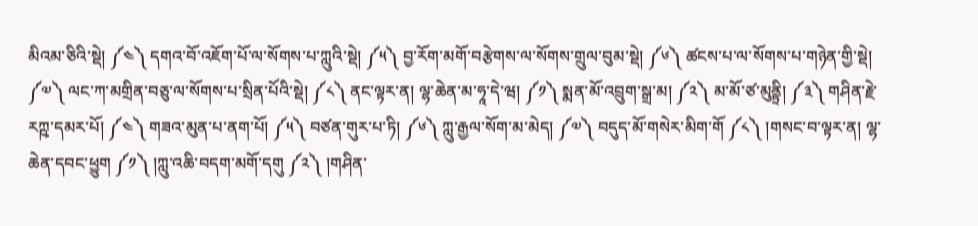མིའམ་ཅིའི་སྡེ། ༼༤༽ དགའ་བོ་འཇོག་པོ་ལ་སོགས་པ་ཀླུའི་སྡེ། ༼༥༽ བྱ་རོག་མགོ་བརྩེགས་ལ་སོགས་གྲུལ་བུམ་སྡེ། ༼༦༽ ཚངས་པ་ལ་སོགས་པ་གཉེན་གྱི་སྡེ། ༼༧༽ ལང་ཀ་མགྲིན་བཅུ་ལ་སོགས་པ་སྲིན་པོའི་སྡེ། ༼༨༽ ནང་ལྟར་ན། ལྷ་ཆེན་མ་ཧཱ་དེ་ཝ། ༼༡༽ སྨན་མོ་འབྲུག་སྒྲ་མ། ༼༢༽ མ་མོ་ཙ་མུནྟྲི། ༼༣༽ གཤིན་རྗེ་རཀྵ་དམར་པོ། ༼༤༽ གཟའ་མུན་པ་ནག་པོ། ༼༥༽ བཙན་གུར་པ་ཏི། ༼༦༽ ཀླུ་རྒྱལ་སོག་མ་མེད། ༼༧༽ བདུད་མོ་གསེར་མིག་གོ ༼༨༽ །གསང་བ་ལྟར་ན། ལྷ་ཆེན་དབང་ཕྱུག ༼༡༽ །ཀླུ་འཆི་བདག་མགོ་དགུ ༼༢༽ །གཤིན་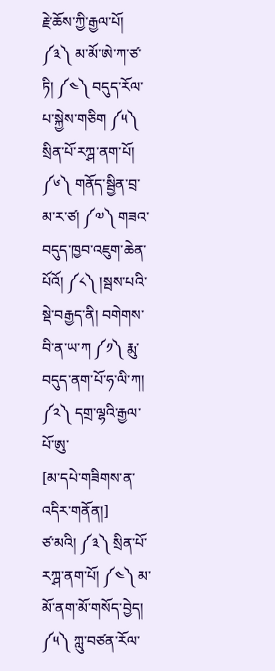རྗེ་ཆོས་ཀྱི་རྒྱལ་པོ། ༼༣༽ མ་མོ་ཨེ་ཀ་ཙ་ཏི། ༼༤༽ བདུད་རོལ་པ་སྐྱེས་གཅིག ༼༥༽ སྲིན་པོ་རཀྴ་ནག་པོ། ༼༦༽ གནོད་སྦྱིན་བྲ་མ་ར་ཙ། ༼༧༽ གཟའ་བདུད་ཁྱབ་འཇུག་ཆེན་པོའོ། ༼༨༽ །སྦས་པའི་སྡེ་བརྒྱད་ནི། བགེགས་བི་ན་ཡ་ཀ ༼༡༽ རྨུ་བདུད་ནག་པོ་ཧ་ལི་ཀ། ༼༢༽ དགྲ་ལྷའི་རྒྱལ་པོ་ཨུ་
[མ་དཔེ་གཟིགས་ན་འདིར་གནོན།]
ཙ་མའི། ༼༣༽ སྲིན་པོ་རཀྴ་ནག་པོ། ༼༤༽ མ་མོ་ནག་མོ་གསོད་བྱེད། ༼༥༽ ཀླུ་བཙན་རོལ་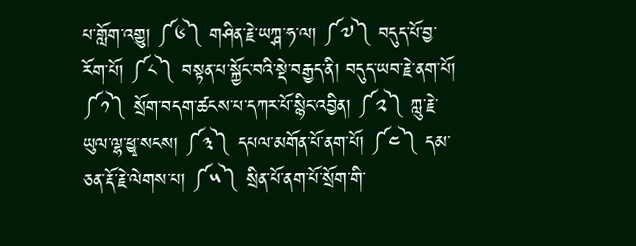པ་གློག་འགྱུ། ༼༦༽ གཤིན་རྗེ་ཡཀྴ་ཧ་ལ། ༼༧༽ བདུད་པོ་བྱ་རོག་པོ། ༼༨༽ བསྟན་པ་སྐྱོང་བའི་སྡེ་བརྒྱད་ནི། བདུད་ཡབ་རྗེ་ནག་པོ། ༼༡༽ སྲོག་བདག་ཚངས་པ་དཀར་པོ་སྙིང་འབྱིན། ༼༢༽ ཀླུ་རྗེ་ཡུལ་ལྷ་ཕྱྭ་སངས། ༼༣༽ དཔལ་མགོན་པོ་ནག་པོ། ༼༤༽ དམ་ཅན་རྡོ་རྗེ་ལེགས་པ། ༼༥༽ སྲིན་པོ་ནག་པོ་སྲོག་གི་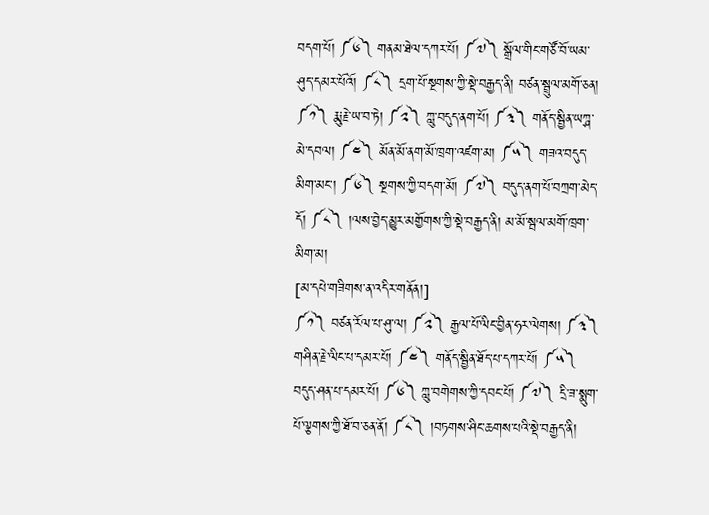བདག་པོ། ༼༦༽ གནམ་ཐེལ་དཀར་པོ། ༼༧༽ སྒྲོལ་གིང་གཙོ་བོ་ཡམ་ཤུད་དམར་པོའོ། ༼༨༽ དྲག་པོ་སྔགས་ཀྱི་སྡེ་བརྒྱད་ནི། བཙན་སྦྲུལ་མགོ་ཅན། ༼༡༽ རྨུ་རྗེ་ཡ་བ་ཏེ། ༼༢༽ ཀླུ་བདུད་ནག་པོ། ༼༣༽ གནོད་སྦྱིན་ཡཀྴ་མེ་དབལ། ༼༤༽ མོན་མོ་ནག་མོ་ཁྲག་འཛག་མ། ༼༥༽ གཟའ་བདུད་མིག་མང་། ༼༦༽ སྔགས་ཀྱི་བདག་མོ། ༼༧༽ བདུད་ནག་པོ་བཀྲག་མེད་དོ། ༼༨༽ །ལས་བྱེད་མྱུར་མགྱོགས་ཀྱི་སྡེ་བརྒྱད་ནི། མ་མོ་སྦལ་མགོ་ཁྲག་མིག་མ།
[མ་དཔེ་གཟིགས་ན་འདིར་གནོན།]
༼༡༽ བཙན་རོལ་པ་ཤུ་ལ། ༼༢༽ རྒྱལ་པོ་ལིང་བྱིན་ཧར་ལེགས། ༼༣༽ གཤིན་རྗེ་ལིང་པ་དམར་པོ། ༼༤༽ གནོད་སྦྱིན་ཐོད་པ་དཀར་པོ། ༼༥༽ བདུད་ཤན་པ་དམར་པོ། ༼༦༽ ཀླུ་བགེགས་ཀྱི་དབང་པོ། ༼༧༽ དྲི་ཟ་སྨུག་པོ་ལྕགས་ཀྱི་ཐོ་བ་ཅན་ནོ། ༼༨༽ །བཏགས་ཤིང་ཆགས་པའི་སྡེ་བརྒྱད་ནི།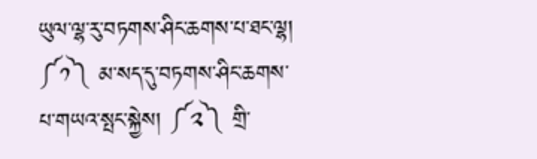ཡུལ་ལྷ་རུ་བཏགས་ཤིང་ཆགས་པ་ཐང་ལྷ། ༼༡༽ མ་སད་དུ་བཏགས་ཤིང་ཆགས་པ་གཡའ་སྤང་སྐྱེས། ༼༢༽ གྲི་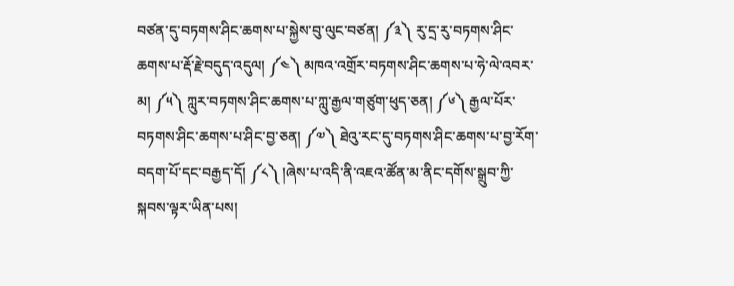བཙན་དུ་བཏགས་ཤིང་ཆགས་པ་སྐྱེས་བུ་ལུང་བཙན། ༼༣༽ རུ་དྲ་རུ་བཏགས་ཤིང་ཆགས་པ་རྡོ་རྗེ་བདུད་འདུལ། ༼༤༽ མཁའ་འགྲོར་བཏགས་ཤིང་ཆགས་པ་ཧེ་ལེ་འབར་མ། ༼༥༽ ཀླུར་བཏགས་ཤིང་ཆགས་པ་ཀླུ་རྒྱལ་གཙུག་ཕུད་ཅན། ༼༦༽ རྒྱལ་པོར་བཏགས་ཤིང་ཆགས་པ་ཤིང་བྱ་ཅན། ༼༧༽ ཐེའུ་རང་དུ་བཏགས་ཤིང་ཆགས་པ་བྱ་རོག་བདག་པོ་དང་བརྒྱད་དོ། ༼༨༽ །ཞེས་པ་འདི་ནི་འཇའ་ཚོན་མ་ནིང་དགོས་སྒྲུབ་ཀྱི་སྐབས་ལྟར་ཡིན་པས།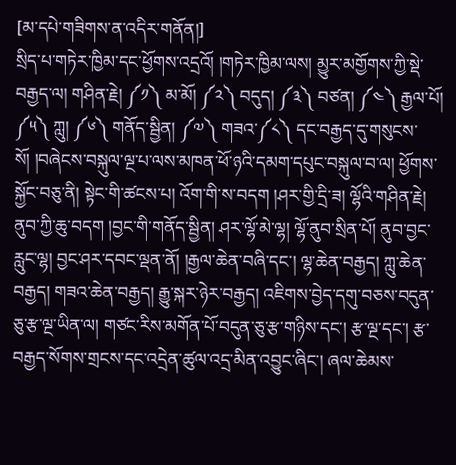[མ་དཔེ་གཟིགས་ན་འདིར་གནོན།]
སྲིད་པ་གཏེར་ཁྱིམ་དང་ཕྱོགས་འདྲའོ། །གཏེར་ཁྱིམ་ལས། མྱུར་མགྱོགས་ཀྱི་སྡེ་བརྒྱད་ལ། གཤིན་རྗེ། ༼༡༽ མ་མོ། ༼༢༽ བདུད། ༼༣༽ བཙན། ༼༤༽ རྒྱལ་པོ། ༼༥༽ ཀླུ། ༼༦༽ གནོད་སྦྱིན། ༼༧༽ གཟའ་༼༨༽ དང་བརྒྱད་དུ་གསུངས་སོ། །བཞེངས་བསྐུལ་ལྔ་པ་ལས་མཁན་ཕོ་ཉའི་དམག་དཔུང་བསྐུལ་བ་ལ། ཕྱོགས་སྐྱོང་བཅུ་ནི། སྟེང་གི་ཚངས་པ། འོག་གི་ས་བདག །ཤར་གྱི་དྲི་ཟ། ལྷོའི་གཤིན་རྗེ། ནུབ་ཀྱི་ཆུ་བདག །བྱང་གི་གནོད་སྦྱིན། ཤར་ལྷོ་མེ་ལྷ། ལྷོ་ནུབ་སྲིན་པོ། ནུབ་བྱང་རླུང་ལྷ། བྱང་ཤར་དབང་ལྡན་ནོ། །རྒྱལ་ཆེན་བཞི་དང་། ལྷ་ཆེན་བརྒྱད། ཀླུ་ཆེན་བརྒྱད། གཟའ་ཆེན་བརྒྱད། རྒྱུ་སྐར་ཉེར་བརྒྱད། འཇིགས་བྱེད་དགུ་བཅས་བདུན་ཅུ་རྩ་ལྔ་ཡིན་ལ། གཙང་རིས་མགོན་པོ་བདུན་ཅུ་རྩ་གཉིས་དང་། རྩ་ལྔ་དང་། རྩ་བརྒྱད་སོགས་གྲངས་དང་འདྲེན་ཚུལ་འདྲ་མིན་འབྱུང་ཞིང་། ཞལ་ཆེམས་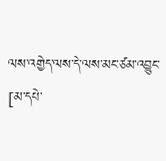ལས་འགྱེད་ལས་དེ་ལས་མང་ཙམ་འབྱུང་
[མ་དཔེ་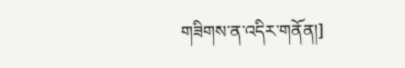གཟིགས་ན་འདིར་གནོན།]